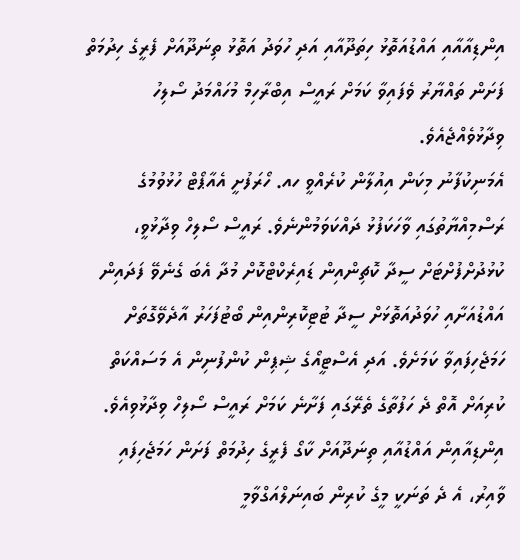އިންޑިއާއާއި އައްޑުއަތޮޅު ހިތަދޫއާއި އަދި ހުވަދު އަތޮޅު ތިނަދޫއަށް ފެރީގެ ހިދުމަތް ފަށަން ތައްޔާރު ވެފައިވާ ކަމަށް ރައީސް އިބްރާހިމް މުހައްމަދު ސޯލިހު ވިދާޅުވެއްޖެއެވެ.
އެމަނިކުފާނު މިކަން އިއުލާން ކުރެއްވީ ހއ. ހޯރަފުށީ އެއާޕޯޓް ހުޅުވުމުގެ ރަސްމިއްޔާތުގައި ވާހަކަފުޅު ދައްކަވަމުންނެވެ. ރައީސް ސޯލިހް ވިދާޅުވީ، ކުޅުދުށްފުށްޓަށް ސީދާ ކޮޗިންއިން ޑައިރެކްޓްކޮށް މުދާ އެބަ ގެނެވޭ ފަދައިން އައްޑުއަށާއި ހުވަދުއަތޮޅަށް ސީދާ ޓުޓިކޮރިންއިން ބޯޓުފަހަރު އާދެވޭގޮތަށް ހަމަޖެހިފައިވާ ކަމަށެވެ. އަދި އެސްޓީއޯގެ ޝިޕިން ކުންފުނިން އެ މަސައްކަތް ކުރިއަށް އޮތް ދެ ހަފުތާގެ ތެރޭގައި ފަށާނެ ކަމަށް ރައީސް ސޯލިހް ވިދާޅުވިއެވެ.
އިންޑިއާއިން އައްޑުއާއި ތިނަދޫއަށް ކާގޯ ފެރީގެ ހިދުމަތް ފަށަން ހަމަޖެހިފައި ވާއިރު، އެ ދެ ތަނަކީ މީގެ ކުރިން ބައިނަލްއަގްވާމީ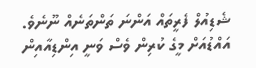ޝެޑިއުލް ފެރީތައް އަންނަ ތަންތަނެއް ނޫނެވެ. އައްޑުއަށް މީގެ ކުރިން ވެސް ވަނީ އިންޑިއާއިން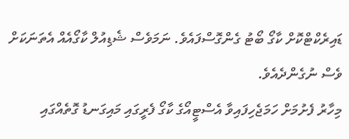ޑައިރެކްޓްކޮށް ކާގޯ ބޯޓު ގެންގޮސްފައެވެ. ނަމަވެސް ޝެޑިއުލް ކާގޯއެއް އެތަނަކަށް ވެސް ނުގެންދެއެވެ.
މިހާރު ފެށުމަށް ހަމަޖެހިފައިވާ އެސްޓީއޯގެ ކާގޯ ފެރީގައި މައިގަނޑު ގޮތެއްގައި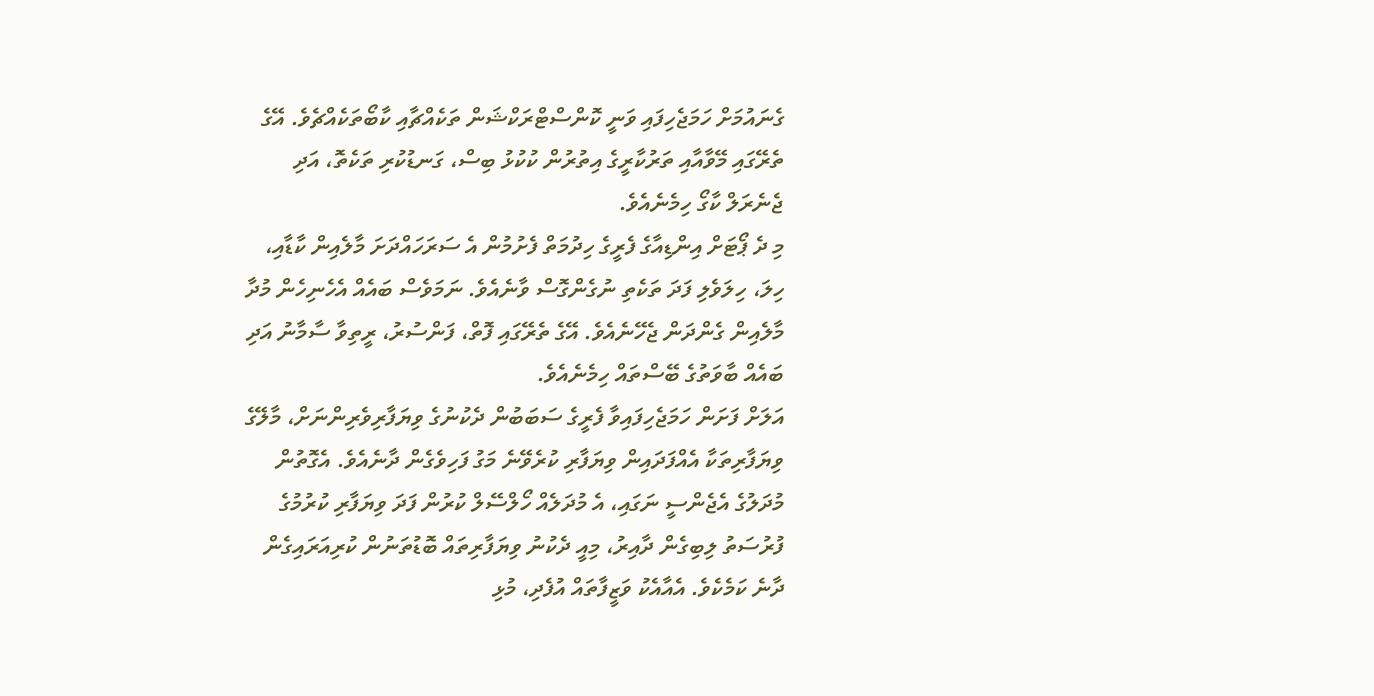ގެނައުމަށް ހަމަޖެހިފައި ވަނީ ކޮންސްޓްރަކްޝަން ތަކެއްޗާއި ކާބޯތަކެއްޗެވެ. އޭގެ ތެރޭގައި މޭވާއާއި ތަރުކާރީގެ އިތުރުން ކުކުޅު ބިސް، ގަނޑުކުރި ތަކެތޮ، އަދި ޖެނެރަލް ކާގޯ ހިމެނެއެވެ.
މި ދެ ޕޯޓަށް އިންޑިއާގެ ފެރީގެ ހިދުމަތް ފެށުމުން އެ ސަރަހައްދަށަ މާލެއިން ކާޑާއި، ހިލަ، ހިލަވެލި ފަދަ ތަކެތި ނުގެންގޮސް ވާނެއެވެ. ނަމަވެސް ބައެއް އެހެނިހެން މުދާ މާލެއިން ގެންދަން ޖެހޭނެއެވެ. އޭގެ ތެރޭގައި ފޮތް، ފަންސުރު، ރީތިވާ ސާމާނު އަދި ބައެއް ބާވަތުގެ ބޭސްތައް ހިމެނެއެވެ.
އަލަށް ފަށަން ހަމަޖެހިފައިވާ ފެރީގެ ސަބަބުން ދެކުނުގެ ވިޔަފާރިވެރިންނަށް، މާލޭގެ ވިޔަފާރިތަކާ އެއްފަދައިން ވިޔަފާރި ކުރެވޭނެ މަގު ފަހިވެގެން ދާނެއެވެ. އެގޮތުން މުދަލުގެ އެޖެންސީ ނަގައި، އެ މުދަލެއް ހޯލްސޭލް ކުރުން ފަދަ ވިޔަފާރި ކުރުމުގެ ފުރުސަތު ލިބިގެން ދާއިރު، މިއީ ދެކުނު ވިޔަފާރިތައް ބޮޑުތަނުން ކުރިއަރައިގެން ދާނެ ކަމެކެވެ. އެއާއެކު ވަޒީފާތައް އުފެދި، މުޅި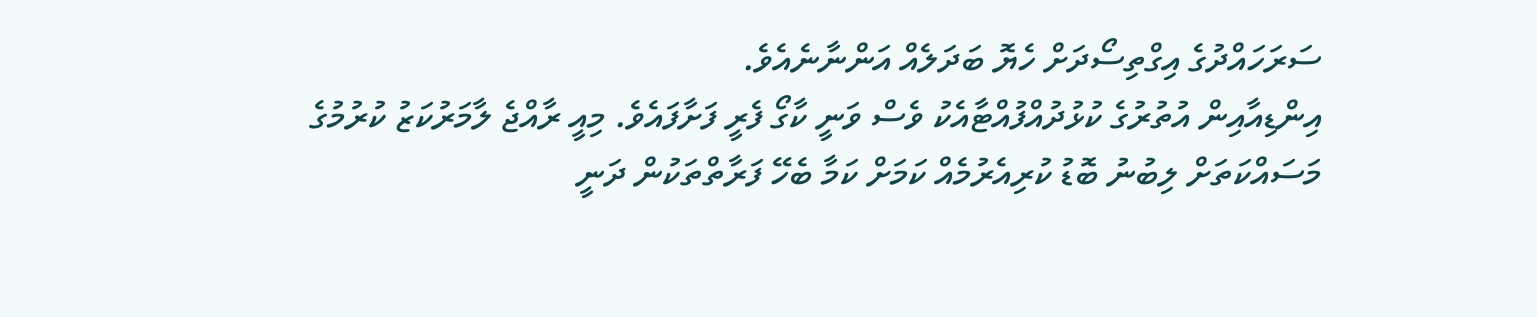ސަރަހައްދުގެ އިގްތިސޯދަށް ހެޔޮ ބަދަލެއް އަންނާނެއެވެ.
އިންޑިއާއިން އުތުރުގެ ކުޅުދުއްފުއްޓާއެކު ވެސް ވަނީ ކާގޯ ފެރީ ފަށާފައެވެ. މިއީ ރާއްޖެ ލާމަރުކަޒު ކުރުމުގެ މަސައްކަތަށް ލިބުނު ބޮޑު ކުރިއެރުމެއް ކަމަށް ކަމާ ބެހޭ ފަރާތްތަކުން ދަނީ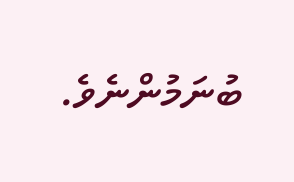ބުނަމުންނެވެ.